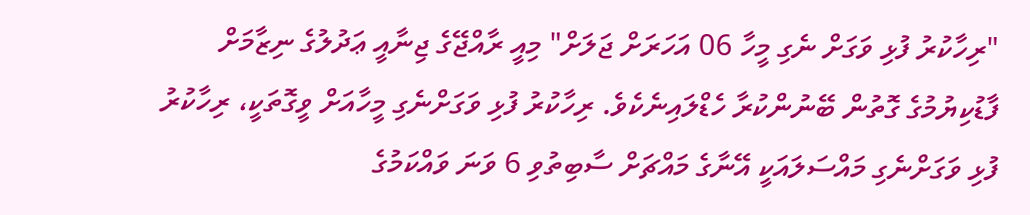"ރިހާކުރު ފުޅި ވަގަށް ނެގި މީހާ 06 އަހަރަށް ޖަލަށް" މިއީ ރާއްޖޭގެ ޖިނާއީ ޢަދުލުގެ ނިޒާމަށް ފާޑުކިޔުމުގެ ގޮތުން ބޭނުންކުރާ ހެޑްލައިނެކެވެ. ރިހާކުރު ފުޅި ވަގަށްނެގި މީހާއަށް ވީގޮތަކީ، ރިހާކުރު ފުޅި ވަގަށްނެގި މައްސަލައަކީ އޭނާގެ މައްޗަށް ސާބިތުވި 6 ވަނަ ވައްކަމުގެ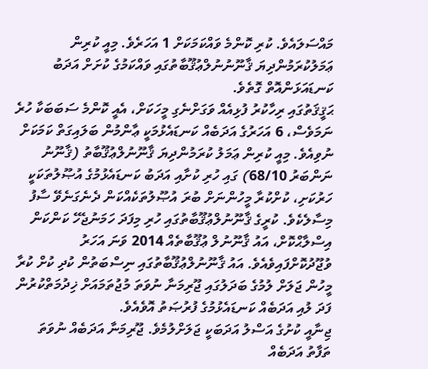މައްސަލައެވެ. ކުރި ކޮންމެ ވައްކަމަކަށް 1 އަހަރެވެ. މިއީ ކުރިން ޢަމަލުކުރަމުންދިޔަ ޤާނޫނުނުލްޢުޤޫބާތުގައި ވައްކަމުގެ ކުށަށް އަދަބު ކަނޑައަޅަންއޮތް ގޮތެވެ.
ޙަޤީޤަތުގައި ރިހާކުރު ފުޅިއެއް ވަގަށްނެގި މީހަކަށް، އެއީ ކޮންމެ ސަބަބަކާ ހުރެ ނަމަވެސް، 6 އަހަރުގެ އަދަބެއް ކަނޑައެޅުމަކީ ޢާންމުން ބަލައިގަތް ކަމަކަށް ނުވިއެވެ. މިއީ ކުރިން ޢަމަލު ކުރަމުންދިޔަ ޤާނޫނުލްޢުޤޫބާތު (ޤާނޫނު ނަންބަރު 68/10) ގައި ހުރި ކުށާއި އަދަބު ކަނޑައެޅުމުގެ އުޞޫލުތަކަކީ ހަރުކަށި، ކުށްކުރާ މީހުންނަށް ބުރަ އުޞޫލުތަކެއްކަން ދެނެގަނެވޭ ސާފު މިސާލެކެވެ. ކުރީގެ ޤާނޫނުލްޢުޤޫބާތުގައި ހުރި މިފަދަ ހަމަނުޖެހޭ ކަންކަން އިސްލާޙްކޮށް، އައު ޤާނޫނުލް ޢުޤޫބާތެއް 2014 ވަނަ އަހަރު ވުޖޫދުކޮށްފައިވެއެވެ. އައު ޤާނޫނުލްޢުޤޫބާތުގައި ނިސްބަތުން ކުދި ކުށް ކުރާ މީހުން ޖަލަށް ލުމުގެ ބަދަލުގައި ޖޫރިމަނާ ނުވަތަ މުޖުތަމައަށް ޚިދުމަތްކުރުން ފަދަ ލުއި އަދަބެއް ކަނޑައެޅުމުގެ ފުރުޞަތު އޮވެއެވެ.
ޖިނާއީ ކުށުގެ އަސްލު އަދަބަކީ ޖަލަށްލުމެވެ. ޖޫރިމަނާ އަދަބެއް ނުވަތަ ތަފާތު އަދަބެއް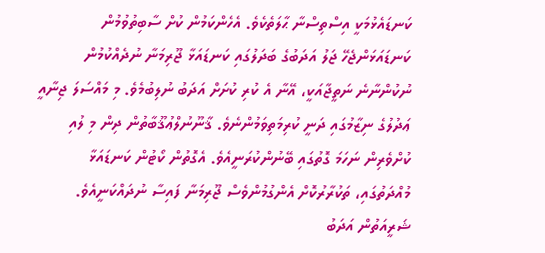ކަނޑައެޅުމަކީ އިސްތިސްނާ ޙާލަތެކެވެ. އެހެންކަމުން ކުށް ސާބިތުވުމުން ކަނޑައަޅަންޖެހޭ ޖަލު އަދަބުގެ ބަދަލުގައި ކަނޑައަޅާ ޖޫރިމަނާ ނުދެއްކުމުން ނުކުންނާނެ ނަތީޖާއަކީ، އޭނާ އެ ކުރި ކުށަށް އަދަބު ނުލިބުމެވެ. މި މައްސަލަ ޖިނާއީ ޢަދުލުގެ ނިޒާމުގައި ދަނީ ކުރިމަތިވަމުންނެވެ. ޤާނޫނުލްޢުޤޫބާތުން ދިން މި ލުއި ކުށްވެރިން ނަހަމަ ގޮތުގައި ބޭނުންކުރަނީއެވެ. އެގޮތުން ކޯޓުން ކަނޑައަޅާ މުއްދަތުގައި، ތަކުރާރުކޮށް އެންގުމުންވެސް ޖޫރިމަނާ ފައިސާ ނުދައްކަނީއެވެ.
ޝަރީއަތުން އަދަބު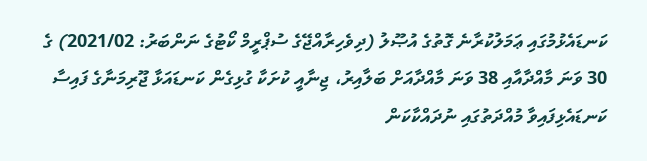ކަނޑައެޅުމުގައި ޢަމަލުކުރާނެ ގޮތުގެ އުޞޫލު (ދިވެހިރާއްޖޭގެ ސުޕްރީމް ކޯޓުގެ ނަންބަރު: 2021/02) ގެ 30 ވަނަ މާއްދާއާއި 38 ވަނަ މާއްދާއަށް ބަލާއިރު، ޖިނާއީ ކުށަކާ ގުޅިގެން ކަނޑައަޅާ ޖޫރިމަނާގެ ފައިސާ ކަނޑައެޅިފައިވާ މުއްދަތުގައި ނުދައްކާކަން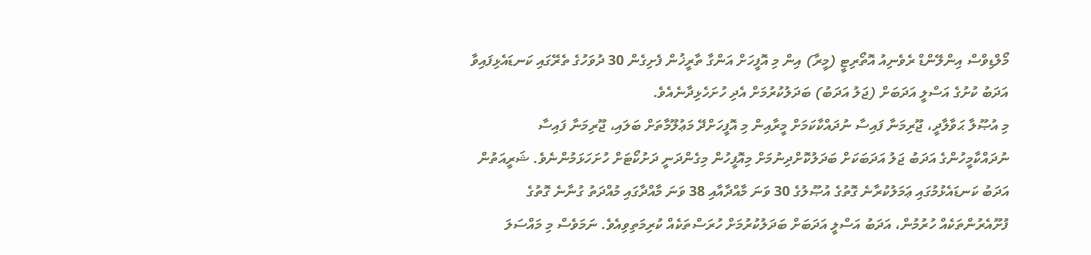މޯލްޑިވްސް އިންލޭންޑް ރެވެނިއު އޮތޯރިޓީ (މީރާ) އިން މި އޮފީހަށް އަންގާ ތާރީޚުން ފެށިގެން 30 ދުވަހުގެ ތެރޭގައި ކަނޑައެޅިފައިވާ އަދަބު ކުށުގެ އަސްލީ އަދަބަށް (ޖަލު އަދަބު) ބަދަލުކުރުމަށް އެދި ހުށަހެޅިދާނެއެވެ.
މި އުޞޫލާ ޙަވާލާދީ، ޖޫރިމަނާ ފައިސާ ނުދައްކާކަމަށް މީރާއިން މި އޮފީހަށްދޭ މަޢުލޫމާތަށް ބަލައި، ޖޫރިމަނާ ފައިސާ ނުދައްކާމީހުންގެ އަދަބު ޖަލު އަދަބަކަށް ބަދަލުކޮށްދިނުމަށް މިއޮފީހުން މިގެންދަނީ ދަށުކޯޓަށް ހުށަހަޅަމުންނެވެ. ޝަރީއަތުން އަދަބު ކަނޑައެޅުމުގައި ޢަމަލުކުރާނެ ގޮތުގެ އުޞޫލުގެ 30 ވަނަ މާއްދާއާއި 38 ވަނަ މާއްދާގައި މުއްދަތު ގުނާނެ ގޮތުގެ ފުށޫއެރުންތަކެއް ހުރުމުން، އަދަބު އަސްލީ އަދަބަށް ބަދަލުކުރުމަށް ހުރަސްތަކެއް ކުރިމަތިވިއެވެ. ނަމަވެސް މި މައްސަލަ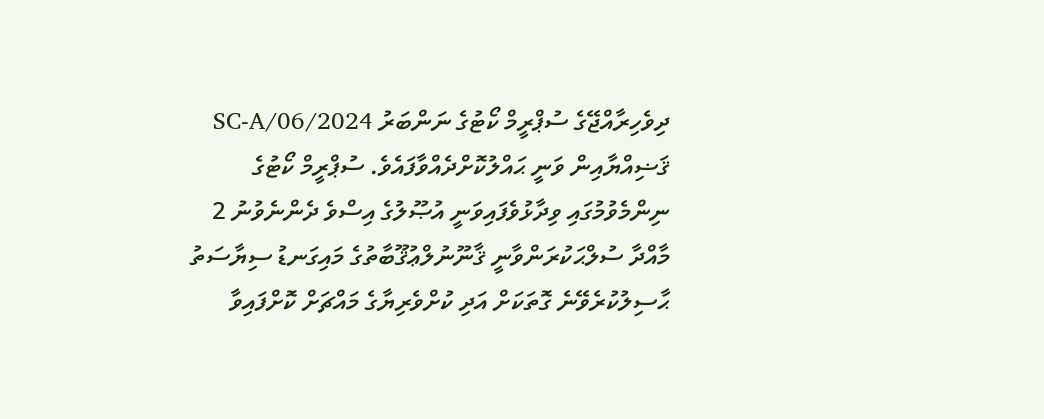ދިވެހިރާއްޖޭގެ ސުޕްރީމް ކޯޓުގެ ނަންބަރު 2024/SC-A/06 ޤަޟިއްޔާއިން ވަނީ ޙައްލުކޮށްދެއްވާފައެވެ. ސުޕްރީމް ކޯޓުގެ ނިންމެވުމުގައި ވިދާޅުވެފައިވަނީ އުޞޫލުގެ އިސްވެ ދެންނެވުނު 2 މާއްދާ ސުލްޙަކުރަންވާނީ ޤާނޫނުލްޢުޤޫބާތުގެ މައިގަނޑު ސިޔާސަތު ޙާސިލުކުރެވޭނެ ގޮތަކަށް އަދި ކުށްވެރިޔާގެ މައްޗަށް ކޮށްފައިވާ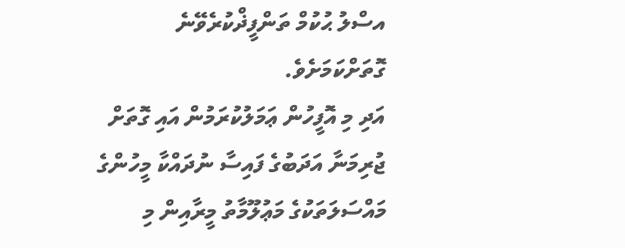އސްލު ޙުކުމް ތަންފީޛްކުރެވޭނެ ގޮތަށްކަމަށެވެ.
އަދި މި އޮފީހުން ޢަމަލުކުރަމުން އައި ގޮތަށް ޖުރިމަނާ އަދަބުގެ ފައިސާ ނުދައްކާ މީހުންގެ މައްސަލަތަކުގެ މަޢުލޫމާތު މީރާއިން މި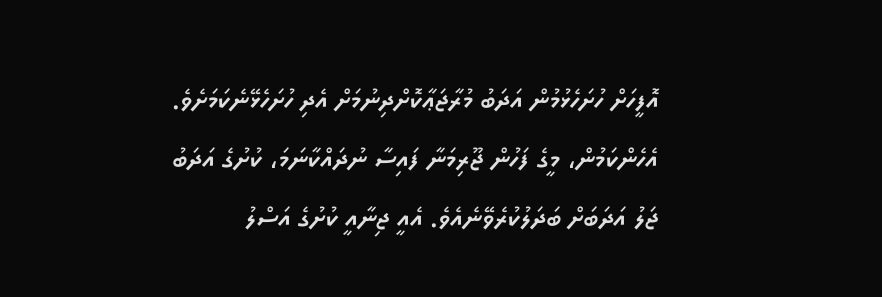އޮފީހަށް ހުށަހެޅުމުން އަދަބު މުރާޖަޢާކޮށްދިނުމަށް އެދި ހުށަހެޅޭނެކަމަށެވެ. އެހެންކަމުން، މީގެ ފަހުން ޖޫރިމަނާ ފައިސާ ނުދައްކާނަމަ، ކުށުގެ އަދަބު ޖަލު އަދަބަށް ބަދަލުކުރެވޭނެއެވެ. އެއީ ޖިނާއީ ކުށުގެ އަސްލު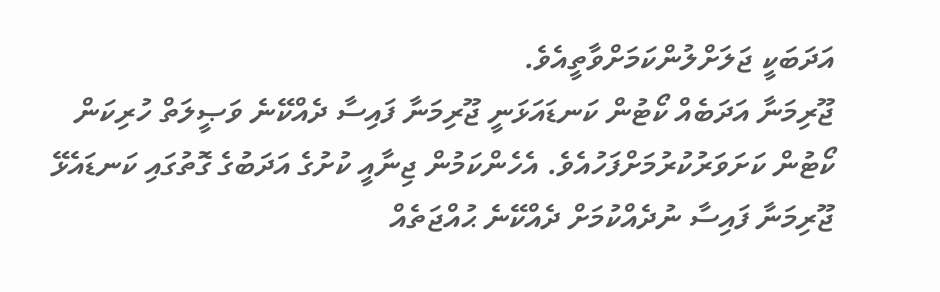އަދަބަކީ ޖަލަށްލުންކަމަށްވާތީއެވެ.
ޖޫރިމަނާ އަދަބެއް ކޯޓުން ކަނޑައަޅަނީ ޖޫރިމަނާ ފައިސާ ދެއްކޭނެ ވަޞީލަތް ހުރިކަން ކޯޓުން ކަށަވަރުކުރުމަށްފަހުއެވެ. އެހެންކަމުން ޖިނާއީ ކުށުގެ އަދަބުގެ ގޮތުގައި ކަނޑައެޅޭ ޖޫރިމަނާ ފައިސާ ނުދެއްކުމަށް ދެއްކޭނެ ޙުއްޖަތެއް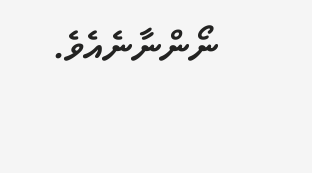ނޯންނާނެއެވެ.